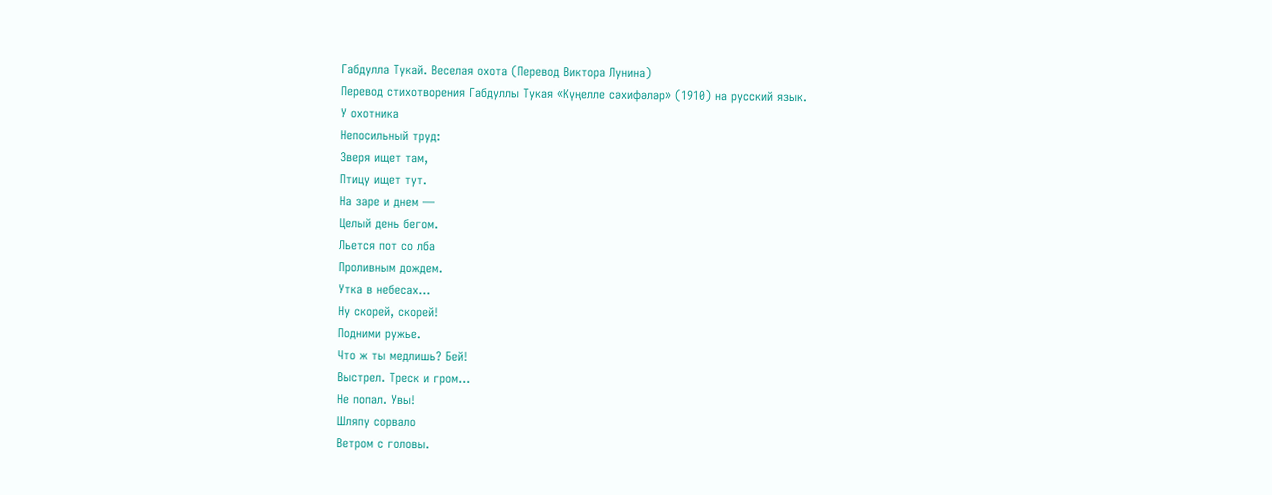Габдулла Тукай. Веселая охота (Перевод Виктора Лунина)
Перевод стихотворения Габдуллы Тукая «Күңелле сәхифәләр» (1910) на русский язык.
У охотника
Непосильный труд:
Зверя ищет там,
Птицу ищет тут.
На заре и днем —
Целый день бегом.
Льется пот со лба
Проливным дождем.
Утка в небесах…
Ну скорей, скорей!
Подними ружье.
Что ж ты медлишь? Бей!
Выстрел. Треск и гром…
Не попал. Увы!
Шляпу сорвало
Ветром с головы.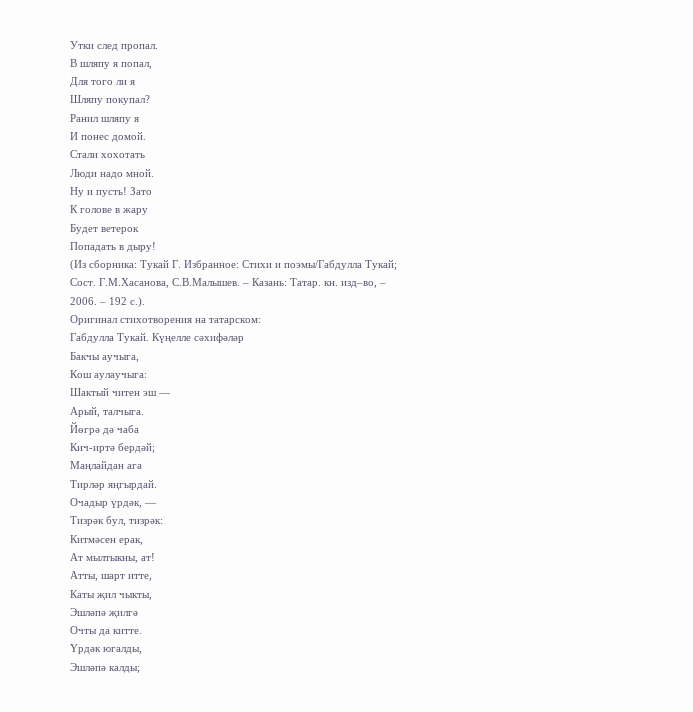Утки след пропал.
В шляпу я попал,
Для того ли я
Шляпу покупал?
Ранил шляпу я
И понес домой.
Стали хохотать
Люди надо мной.
Ну и пусть! Зато
К голове в жару
Будет ветерок
Попадать в дыру!
(Из сборника: Тукай Г. Избранное: Стихи и поэмы/Габдулла Тукай; Сост. Г.М.Хасанова, С.В.Малышев. – Казань: Татар. кн. изд–во, – 2006. – 192 с.).
Оригинал стихотворения на татарском:
Габдулла Тукай. Күңелле сәхифәләр
Бакчы аучыга,
Кош аулаучыга:
Шактый читен эш —
Арый, талчыга.
Йөгрә дә чаба
Кич-иртә бердәй;
Маңлайдан ага
Тирләр яңгырдай.
Очадыр үрдәк, —
Тизрәк бул, тизрәк:
Китмәсен ерак,
Ат мылтыкны, ат!
Атты, шарт итте,
Каты җил чыкты,
Эшләпә җилгә
Очты да китте.
Үрдәк югалды,
Эшләпә калды;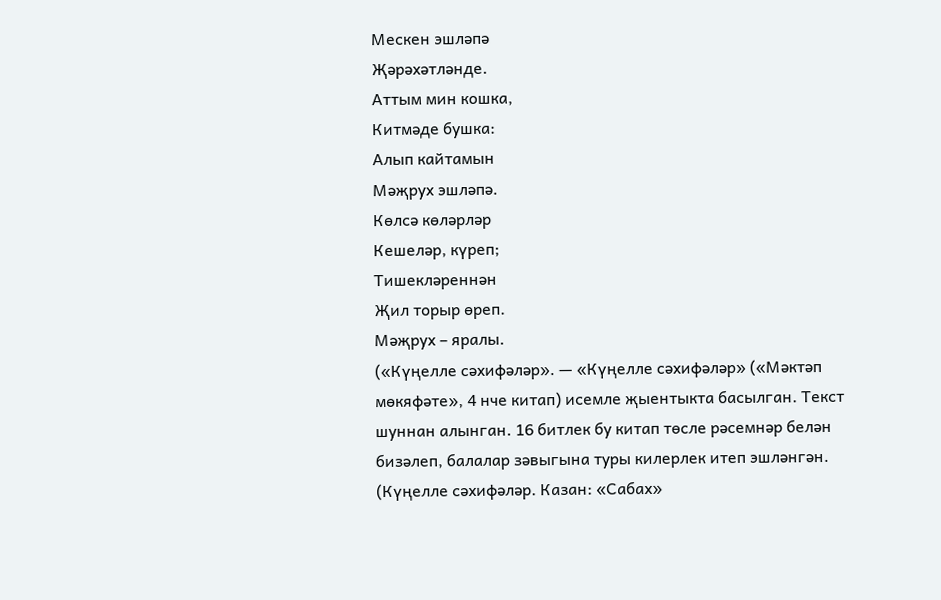Мескен эшләпә
Җәрәхәтләнде.
Аттым мин кошка,
Китмәде бушка:
Алып кайтамын
Мәҗрух эшләпә.
Көлсә көләрләр
Кешеләр, күреп;
Тишекләреннән
Җил торыр өреп.
Мәҗрух – яралы.
(«Күңелле сәхифәләр». — «Күңелле сәхифәләр» («Мәктәп мөкяфәте», 4 нче китап) исемле җыентыкта басылган. Текст шуннан алынган. 16 битлек бу китап төсле рәсемнәр белән бизәлеп, балалар зәвыгына туры килерлек итеп эшләнгән. (Күңелле сәхифәләр. Казан: «Сабах»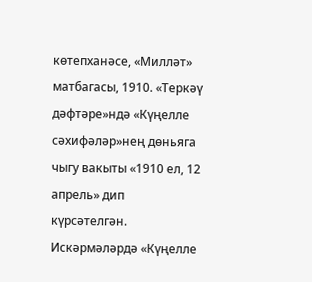көтепханәсе, «Милләт» матбагасы, 1910. «Теркәү дәфтәре»ндә «Күңелле сәхифәләр»нең дөньяга чыгу вакыты «1910 ел, 12 апрель» дип күрсәтелгән. Искәрмәләрдә «Күңелле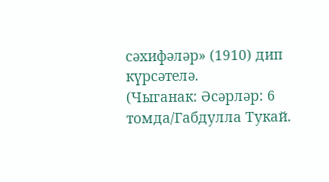сәхифәләр» (1910) дип күрсәтелә.
(Чыганак: Әсәрләр: 6 томда/Габдулла Тукай.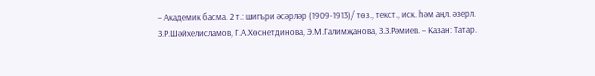– Академик басма. 2 т.: шигъри әсәрләр (1909-1913)/ төз., текст., иск. һәм аңл. әзерл. З.Р.Шәйхелисламов, Г.А.Хөснетдинова, Э.М.Галимҗанова, З.З.Рәмиев. – Казан: Татар.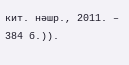кит. нәшр., 2011. – 384 б.)).